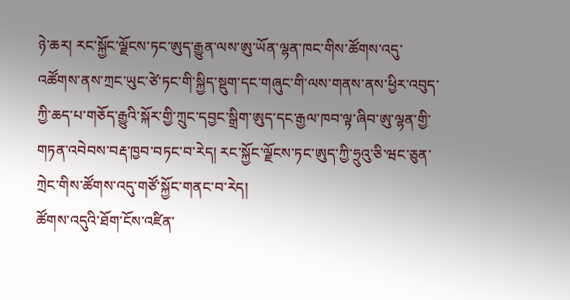ཉེ་ཆར། རང་སྐྱོང་ལྗོངས་ཏང་ཨུད་རྒྱུན་ལས་ཨུ་ཡོན་ལྷན་ཁང་གིས་ཚོགས་འདུ་འཚོགས་ནས་ཀྲང་ཡུང་ཙེ་ཏང་གི་སྐྱིད་སྡུག་དང་གཞུང་གི་ལས་གནས་ནས་ཕྱིར་འབུད་ཀྱི་ཆད་པ་གཅོད་རྒྱུའི་སྐོར་གྱི་ཀྲུང་དབྱང་སྒྲིག་ཨུད་དང་རྒྱལ་ཁབ་ལྟ་ཞིབ་ཨུ་ལྷན་གྱི་གཏན་འབེབས་བརྡ་ཁྱབ་བཏང་བ་རེད། རང་སྐྱོང་ལྗོངས་ཏང་ཨུད་ཀྱི་ཧྲུའུ་ཅི་ཝང་ཅུན་ཀྲེང་གིས་ཚོགས་འདུ་གཙོ་སྐྱོང་གནང་བ་རེད།
ཚོགས་འདུའི་ཐོག་ངོས་འཛིན་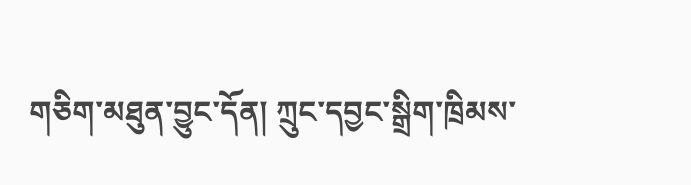གཅིག་མཐུན་བྱུང་དོན། ཀྲུང་དབྱང་སྒྲིག་ཁྲིམས་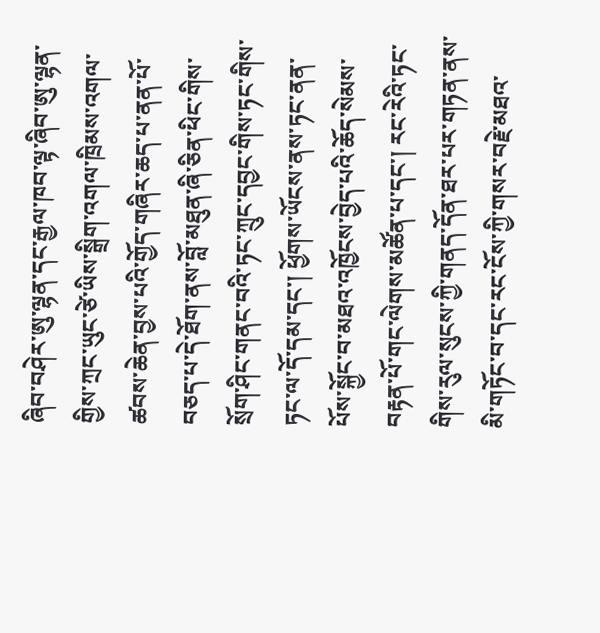ཞིབ་བཤེར་ཨུ་ལྷན་དང་རྒྱལ་ཁབ་ལྟ་ཞིབ་ཨུ་ལྷན་གྱིས་ཀྲང་ཡུང་ཙེ་ཡིས་སྒྲིག་འགལ་ཁྲིམས་འགལ་ཚབས་ཆེན་བྱས་པའི་གྱོད་གཞིར་ཆད་པ་ནན་པོ་བཅད་པ་དེ་ཐོག་ནས་བློ་མཐུན་ཞི་ཅིན་ཕིང་གིས་སྲོག་ཤིང་གནང་བའི་ཏང་ཀྲུང་དབྱང་གིས་ཏང་གིས་ཏང་ལ་དོ་དམ་དང་། ཕྱོགས་ཡོངས་ནས་ཏང་ནན་པོས་སྐྱོང་བ་མཐའ་འཁྱོངས་བྱེད་པའི་ཆོད་སེམས་བརྟན་པོ་གང་ལེགས་མཚོན་པ་དང་། རང་རེའི་ཏང་གིས་རུལ་སུངས་ཀྱི་གནད་དོན་ཐར་པར་གཏན་ནས་མི་གཏོང་བ་དང་རང་ངོས་ཀྱི་གསར་བརྗེ་མཐའ་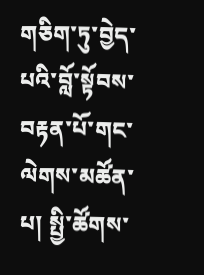གཅིག་ཏུ་བྱེད་པའི་བློ་སྟོབས་བརྟན་པོ་གང་ལེགས་མཚོན་པ། སྤྱི་ཚོགས་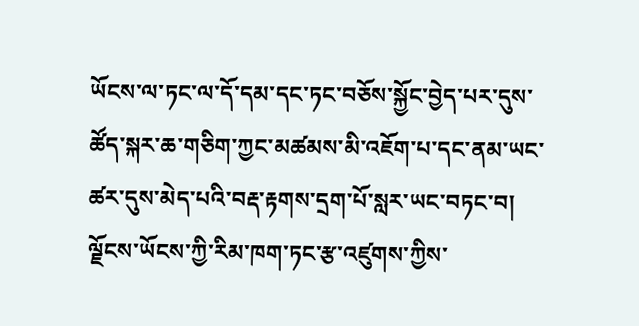ཡོངས་ལ་ཏང་ལ་དོ་དམ་དང་ཏང་བཅོས་སྐྱོང་བྱེད་པར་དུས་ཚོད་སྐར་ཆ་གཅིག་ཀྱང་མཚམས་མི་འཇོག་པ་དང་ནམ་ཡང་ཚར་དུས་མེད་པའི་བརྡ་རྟགས་དྲག་པོ་སླར་ཡང་བཏང་བ། ལྗོངས་ཡོངས་ཀྱི་རིམ་ཁག་ཏང་རྩ་འཛུགས་ཀྱིས་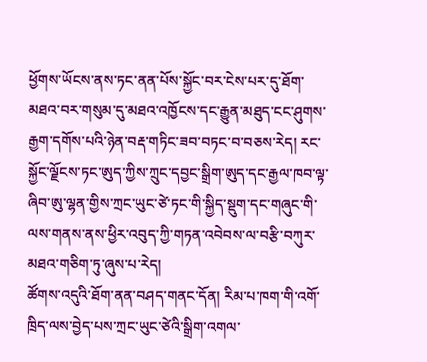ཕྱོགས་ཡོངས་ནས་ཏང་ནན་པོས་སྐྱོང་བར་ངེས་པར་དུ་ཐོག་མཐའ་བར་གསུམ་དུ་མཐའ་འཁྱོངས་དང་རྒྱུན་མཐུད་ངང་ཤུགས་རྒྱག་དགོས་པའི་ཉེན་བརྡ་གཏིང་ཟབ་བཏང་བ་བཅས་རེད། རང་སྐྱོང་ལྗོངས་ཏང་ཨུད་ཀྱིས་ཀྲུང་དབྱང་སྒྲིག་ཨུད་དང་རྒྱལ་ཁབ་ལྟ་ཞིབ་ཨུ་ལྷན་གྱིས་ཀྲང་ཡུང་ཙེ་ཏང་གི་སྐྱིད་སྡུག་དང་གཞུང་གི་ལས་གནས་ནས་ཕྱིར་འབུད་ཀྱི་གཏན་འབེབས་ལ་བརྩི་བཀུར་མཐའ་གཅིག་ཏུ་ཞུས་པ་རེད།
ཚོགས་འདུའི་ཐོག་ནན་བཤད་གནང་དོན། རིམ་པ་ཁག་གི་འགོ་ཁྲིད་ལས་བྱེད་པས་ཀྲང་ཡུང་ཙེའི་སྒྲིག་འགལ་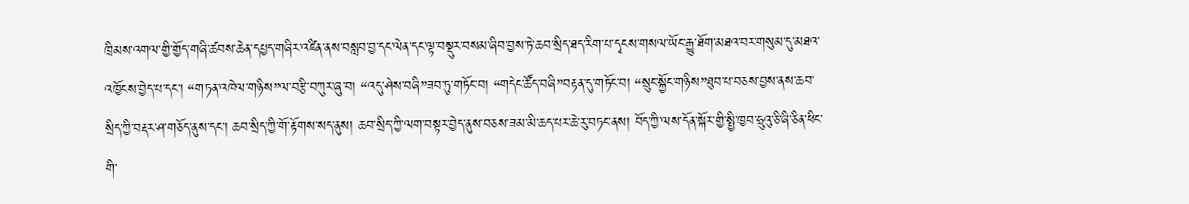ཁྲིམས་འགལ་གྱི་གྱོད་གཞི་ཚབས་ཆེན་དཔྱད་གཞིར་འཛིན་ནས་བསླབ་བྱ་དང་ལེན་དང་ལྟ་བསྡུར་བསམ་ཞིབ་བྱས་ཏེ་ཆབ་སྲིད་ཐད་རིག་པ་དྭངས་གསལ་ཡོང་རྒྱུ་ཐོག་མཐའ་བར་གསུམ་དུ་མཐའ་འཁྱོངས་བྱེད་པ་དང་། “གཏན་འཁེལ་གཉིས”ལ་བརྩི་བཀུར་ཞུ་བ། “འདུ་ཤེས་བཞི”ཟབ་ཏུ་གཏོང་བ། “གདེང་ཚོད་བཞི”བརྟན་དུ་གཏོང་བ། “སྲུང་སྐྱོང་གཉིས”ཐུབ་པ་བཅས་བྱས་ནས་ཆབ་སྲིད་ཀྱི་བརྡར་ཤ་གཅོད་ནུས་དང་། ཆབ་སྲིད་ཀྱི་གོ་རྟོགས་སད་ནུས། ཆབ་སྲིད་ཀྱི་ལག་བསྟར་བྱེད་ནུས་བཅས་ཟམ་མི་ཆད་པར་ཆེ་རུ་བཏང་ནས། བོད་ཀྱི་ལས་དོན་སྐོར་གྱི་སྤྱི་ཁྱབ་ཧྲུའུ་ཅི་ཞི་ཅིན་ཕིང་གི་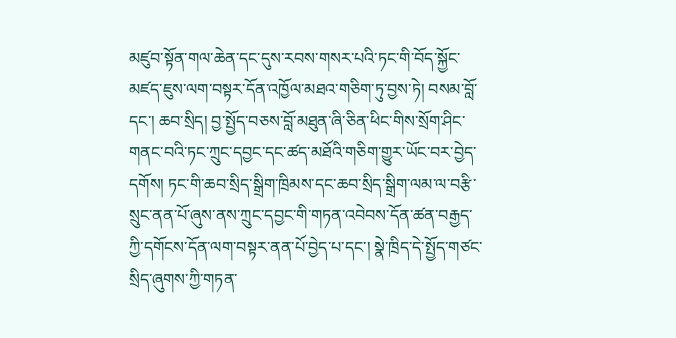མཛུབ་སྟོན་གལ་ཆེན་དང་དུས་རབས་གསར་པའི་ཏང་གི་བོད་སྐྱོང་མཛད་ཇུས་ལག་བསྟར་དོན་འཁྱོལ་མཐའ་གཅིག་ཏུ་བྱས་ཏེ། བསམ་བློ་དང་། ཆབ་སྲིད། བྱ་སྤྱོད་བཅས་བློ་མཐུན་ཞི་ཅིན་ཕིང་གིས་སྲོག་ཤིང་གནང་བའི་ཏང་ཀྲུང་དབྱང་དང་ཚད་མཐོའི་གཅིག་གྱུར་ཡོང་བར་བྱེད་དགོས། ཏང་གི་ཆབ་སྲིད་སྒྲིག་ཁྲིམས་དང་ཆབ་སྲིད་སྒྲིག་ལམ་ལ་བརྩི་སྲུང་ནན་པོ་ཞུས་ནས་ཀྲུང་དབྱང་གི་གཏན་འབེབས་དོན་ཚན་བརྒྱད་ཀྱི་དགོངས་དོན་ལག་བསྟར་ནན་པོ་བྱེད་པ་དང་། སྣེ་ཁྲིད་དེ་སྤྱོད་གཙང་སྲིད་ཞུགས་ཀྱི་གཏན་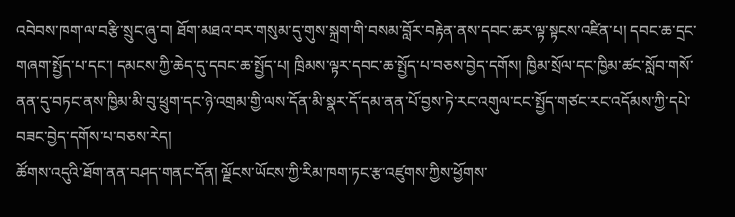འབེབས་ཁག་ལ་བརྩི་སྲུང་ཞུ་བ། ཐོག་མཐའ་བར་གསུམ་དུ་གུས་སྐྲག་གི་བསམ་བློར་བརྟེན་ནས་དབང་ཆར་ལྟ་སྟངས་འཛིན་པ། དབང་ཆ་དྲང་གཞག་སྤྱོད་པ་དང་། དམངས་ཀྱི་ཆེད་དུ་དབང་ཆ་སྤྱོད་པ། ཁྲིམས་ལྟར་དབང་ཆ་སྤྱོད་པ་བཅས་བྱེད་དགོས། ཁྱིམ་སྲོལ་དང་ཁྱིམ་ཚང་སློབ་གསོ་ནན་དུ་བཏང་ནས་ཁྱིམ་མི་བུ་ཕྲུག་དང་ཉེ་འགྲམ་གྱི་ལས་དོན་མི་སྣར་དོ་དམ་ནན་པོ་བྱས་ཏེ་རང་འགུལ་ངང་སྤྱོད་གཙང་རང་འདོམས་ཀྱི་དཔེ་བཟང་བྱེད་དགོས་པ་བཅས་རེད།
ཚོགས་འདུའི་ཐོག་ནན་བཤད་གནང་དོན། ལྗོངས་ཡོངས་ཀྱི་རིམ་ཁག་ཏང་རྩ་འཛུགས་ཀྱིས་ཕྱོགས་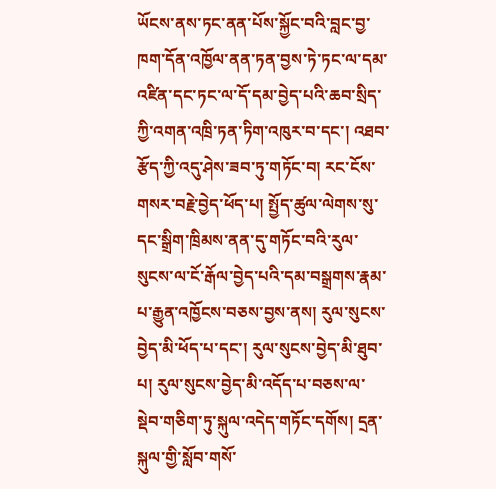ཡོངས་ནས་ཏང་ནན་པོས་སྐྱོང་བའི་བླང་བྱ་ཁག་དོན་འཁྱོལ་ནན་ཏན་བྱས་ཏེ་ཏང་ལ་དམ་འཛིན་དང་ཏང་ལ་དོ་དམ་བྱེད་པའི་ཆབ་སྲིད་ཀྱི་འགན་འཁྲི་ཏན་ཏིག་འཁུར་བ་དང་། འཐབ་རྩོད་ཀྱི་འདུ་ཤེས་ཟབ་ཏུ་གཏོང་བ། རང་ངོས་གསར་བརྗེ་བྱེད་ཕོད་པ། སྤྱོད་ཚུལ་ལེགས་སུ་དང་སྒྲིག་ཁྲིམས་ནན་དུ་གཏོང་བའི་རུལ་སུངས་ལ་ངོ་རྒོལ་བྱེད་པའི་དམ་བསྒྲགས་རྣམ་པ་རྒྱུན་འཁྱོངས་བཅས་བྱས་ནས། རུལ་སུངས་བྱེད་མི་ཕོད་པ་དང་། རུལ་སུངས་བྱེད་མི་ཐུབ་པ། རུལ་སུངས་བྱེད་མི་འདོད་པ་བཅས་ལ་སྡེབ་གཅིག་ཏུ་སྐུལ་འདེད་གཏོང་དགོས། དྲན་སྐུལ་གྱི་སློབ་གསོ་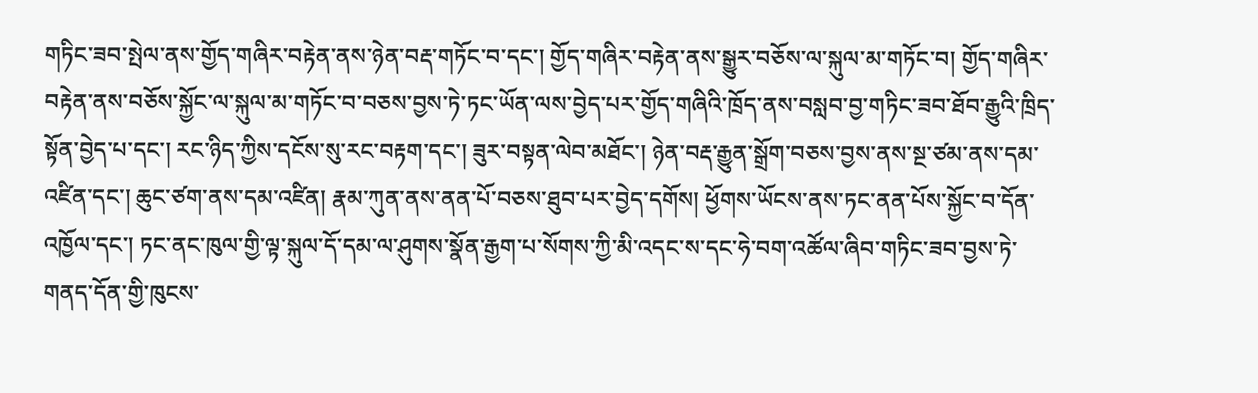གཏིང་ཟབ་སྤེལ་ནས་གྱོད་གཞིར་བརྟེན་ནས་ཉེན་བརྡ་གཏོང་བ་དང་། གྱོད་གཞིར་བརྟེན་ནས་སྒྱུར་བཅོས་ལ་སྐུལ་མ་གཏོང་བ། གྱོད་གཞིར་བརྟེན་ནས་བཅོས་སྐྱོང་ལ་སྐུལ་མ་གཏོང་བ་བཅས་བྱས་ཏེ་ཏང་ཡོན་ལས་བྱེད་པར་གྱོད་གཞིའི་ཁྲོད་ནས་བསླབ་བྱ་གཏིང་ཟབ་ཐོབ་རྒྱུའི་ཁྲིད་སྟོན་བྱེད་པ་དང་། རང་ཉིད་ཀྱིས་དངོས་སུ་རང་བརྟག་དང་། ཟུར་བསྟན་ལེབ་མཐོང་། ཉེན་བརྡ་རྒྱུན་སྒྲོག་བཅས་བྱས་ནས་སྔ་ཙམ་ནས་དམ་འཛིན་དང་། ཆུང་ཙག་ནས་དམ་འཛིན། རྣམ་ཀུན་ནས་ནན་པོ་བཅས་ཐུབ་པར་བྱེད་དགོས། ཕྱོགས་ཡོངས་ནས་ཏང་ནན་པོས་སྐྱོང་བ་དོན་འཁྱོལ་དང་། ཏང་ནང་ཁུལ་གྱི་ལྟ་སྐུལ་དོ་དམ་ལ་ཤུགས་སྣོན་རྒྱག་པ་སོགས་ཀྱི་མི་འདང་ས་དང་ཧེ་བག་འཚོལ་ཞིབ་གཏིང་ཟབ་བྱས་ཏེ་གནད་དོན་གྱི་ཁུངས་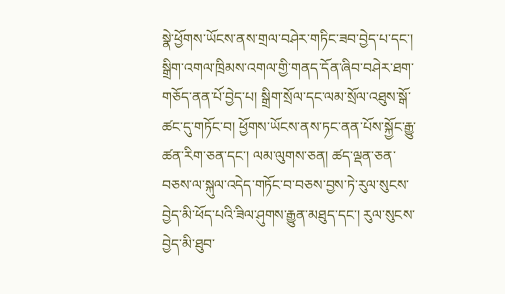སྣེ་ཕྱོགས་ཡོངས་ནས་གྲལ་བཤེར་གཏིང་ཟབ་བྱེད་པ་དང་། སྒྲིག་འགལ་ཁྲིམས་འགལ་གྱི་གནད་དོན་ཞིབ་བཤེར་ཐག་གཅོད་ནན་པོ་བྱེད་པ། སྒྲིག་སྲོལ་དང་ལམ་སྲོལ་འཐུས་སྒོ་ཚང་དུ་གཏོང་བ། ཕྱོགས་ཡོངས་ནས་ཏང་ནན་པོས་སྐྱོང་རྒྱུ་ཚན་རིག་ཅན་དང་། ལམ་ལུགས་ཅན། ཚད་ལྡན་ཅན་བཅས་ལ་སྐུལ་འདེད་གཏོང་བ་བཅས་བྱས་ཏེ་རུལ་སུངས་བྱེད་མི་ཕོད་པའི་ཟིལ་ཤུགས་རྒྱུན་མཐུད་དང་། རུལ་སུངས་བྱེད་མི་ཐུབ་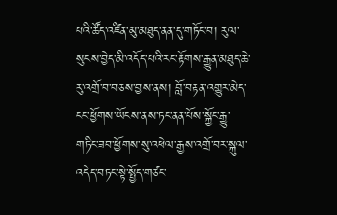པའི་ཚོད་འཛིན་མུ་མཐུད་ནན་དུ་གཏོང་བ། རུལ་སུངས་བྱེད་མི་འདོད་པའི་རང་རྟོགས་རྒྱུན་མཐུད་ཆེ་རུ་འགྲོ་བ་བཅས་བྱས་ནས། བློ་བརྟན་འགྱུར་མེད་ངང་ཕྱོགས་ཡོངས་ནས་ཏང་ནན་པོས་སྐྱོང་རྒྱུ་གཏིང་ཟབ་ཕྱོགས་སུ་འཕེལ་རྒྱས་འགྲོ་བར་སྐུལ་འདེད་བཏང་སྟེ་སྤྱོད་གཙང་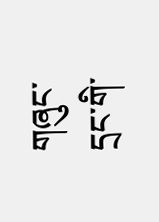གཞུང་དྲང་གི་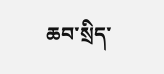ཆབ་སྲིད་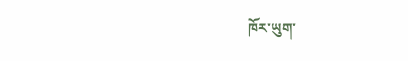ཁོར་ཡུག་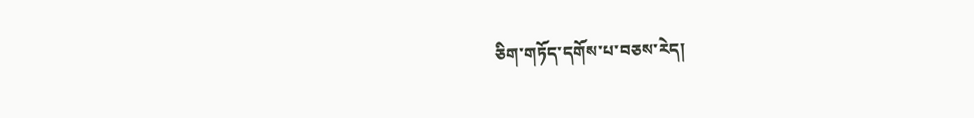ཅིག་གཏོད་དགོས་པ་བཅས་རེད།